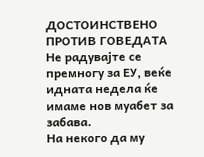ДОСТОИНСТВЕНО ПРОТИВ ГОВЕДАТА
Не радувајте се премногу за ЕУ, веќе идната недела ќе имаме нов муабет за забава.
На некого да му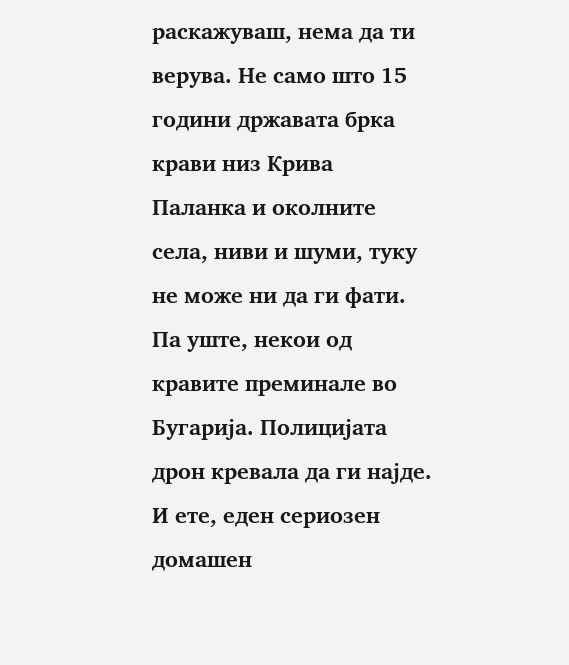раскажуваш, нема да ти верува. Не само што 15 години државата брка крави низ Крива Паланка и околните села, ниви и шуми, туку не може ни да ги фати. Па уште, некои од кравите преминале во Бугарија. Полицијата дрон кревала да ги најде. И ете, еден сериозен домашен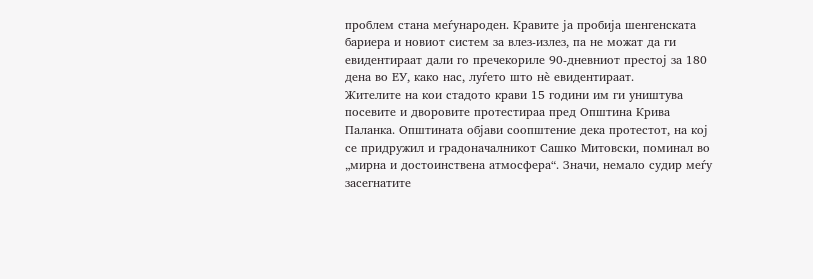проблем стана меѓународен. Кравите ја пробија шенгенската бариера и новиот систем за влез-излез, па не можат да ги евидентираат дали го пречекориле 90-дневниот престој за 180 дена во ЕУ, како нас, луѓето што нѐ евидентираат.
Жителите на кои стадото крави 15 години им ги уништува посевите и дворовите протестираа пред Општина Крива Паланка. Општината објави соопштение дека протестот, на кој се придружил и градоначалникот Сашко Митовски, поминал во „мирна и достоинствена атмосфера“. Значи, немало судир меѓу засегнатите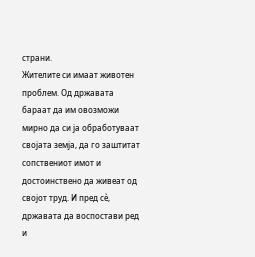страни.
Жителите си имаат животен проблем. Од државата бараат да им овозможи мирно да си ја обработуваат својата земја, да го заштитат сопствениот имот и достоинствено да живеат од својот труд. И пред сѐ, државата да воспостави ред и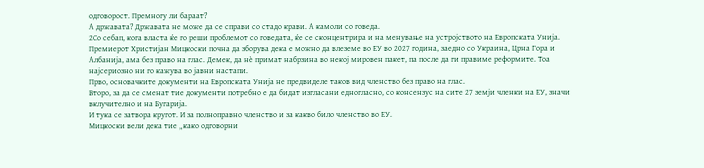одговорост. Премногу ли бараат?
А државата? Државата не може да се справи со стадо крави. А камоли со говеда.
2Со себап, кога власта ќе го реши проблемот со говедата, ќе се сконцентрира и на менување на устројството на Европската Унија.
Премиерот Христијан Мицкоски почна да зборува дека е можно да влеземе во ЕУ во 2027 година, заедно со Украина, Црна Гора и Албанија, ама без право на глас. Демек, да нѐ примат набрзина во некој мировен пакет, па после да ги правиме реформите. Тоа најсериозно ни го кажува во јавни настапи.
Прво, основачките документи на Европската Унија не предвиделе таков вид членство без право на глас.
Второ, за да се сменат тие документи потребно е да бидат изгласани едногласно, со консензус на сите 27 земји членки на ЕУ, значи вклучително и на Бугарија.
И тука се затвора кругот. И за полноправно членство и за какво било членство во ЕУ.
Мицкоски вели дека тие „како одговорни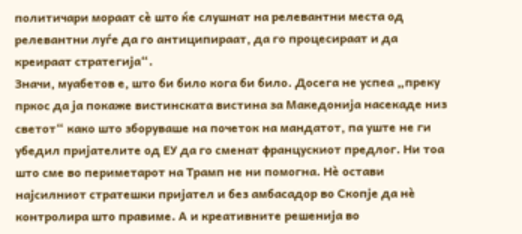политичари мораат сѐ што ќе слушнат на релевантни места од релевантни луѓе да го антиципираат, да го процесираат и да креираат стратегија“.
Значи, муабетов е, што би било кога би било. Досега не успеа „преку пркос да ја покаже вистинската вистина за Македонија насекаде низ светот“ како што зборуваше на почеток на мандатот, па уште не ги убедил пријателите од ЕУ да го сменат францускиот предлог. Ни тоа што сме во периметарот на Трамп не ни помогна. Нѐ остави најсилниот стратешки пријател и без амбасадор во Скопје да нѐ контролира што правиме. А и креативните решенија во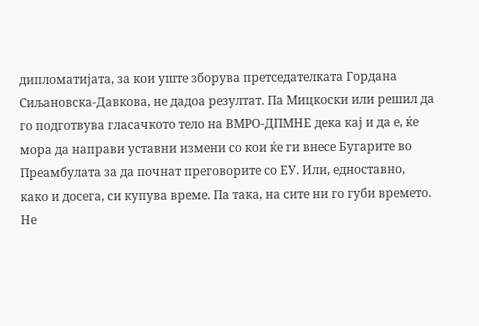дипломатијата, за кои уште зборува претседателката Гордана Сиљановска-Давкова, не дадоа резултат. Па Мицкоски или решил да го подготвува гласачкото тело на ВМРО-ДПМНЕ дека кај и да е, ќе мора да направи уставни измени со кои ќе ги внесе Бугарите во Преамбулата за да почнат преговорите со ЕУ. Или, едноставно, како и досега, си купува време. Па така, на сите ни го губи времето.
Не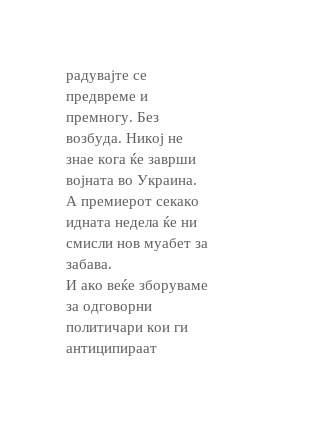радувајте се предвреме и премногу. Без возбуда. Никој не знае кога ќе заврши војната во Украина.
А премиерот секако идната недела ќе ни смисли нов муабет за забава.
И ако веќе зборуваме за одговорни политичари кои ги антиципираат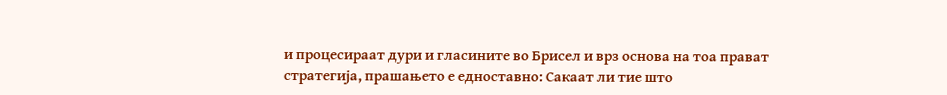и процесираат дури и гласините во Брисел и врз основа на тоа прават стратегија, прашањето е едноставно: Сакаат ли тие што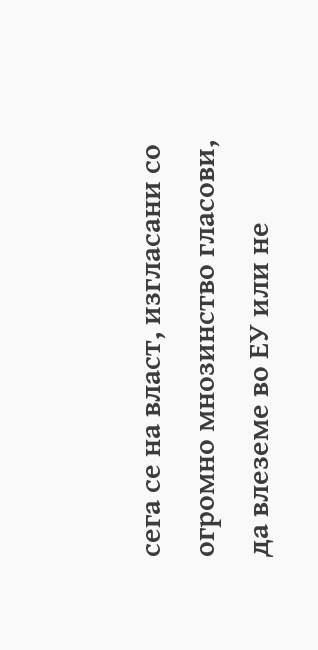сега се на власт, изгласани со огромно мнозинство гласови, да влеземе во ЕУ или не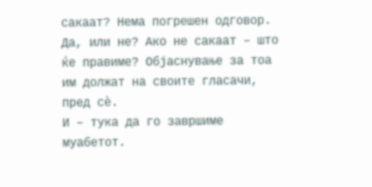сакаат? Нема погрешен одговор. Да, или не? Ако не сакаат – што ќе правиме? Објаснување за тоа им должат на своите гласачи, пред сѐ.
И – тука да го завршиме муабетот.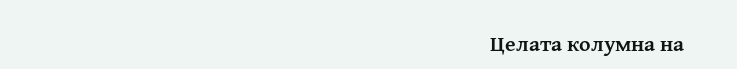Целата колумна на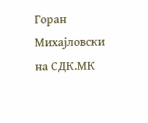Горан Михајловски на СДК.МК